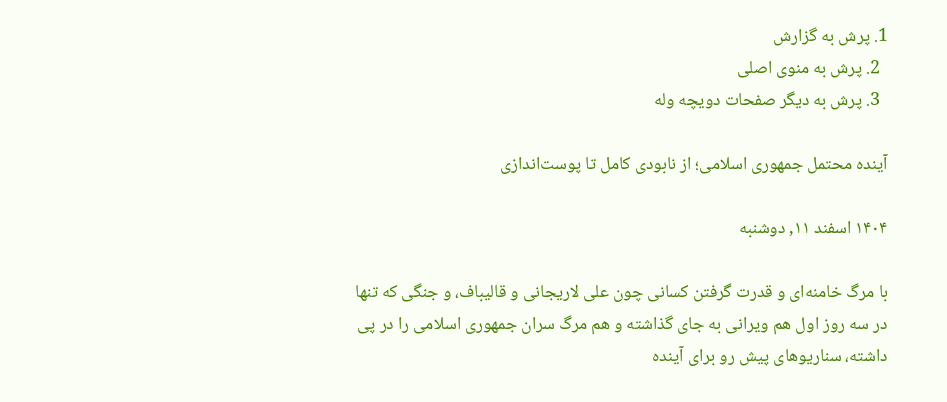1. پرش به گزارش
  2. پرش به منوی اصلی
  3. پرش به دیگر صفحات دویچه وله

آینده محتمل جمهوری اسلامی؛ از نابودی کامل تا پوست‌اندازی

۱۴۰۴ اسفند ۱۱, دوشنبه

با مرگ خامنه‌ای و قدرت گرفتن کسانی چون علی لاریجانی و قالیباف، و جنگی که تنها در سه روز اول هم ویرانی به جای گذاشته و هم مرگ سران جمهوری اسلامی را در پی داشته، سناریوهای پیش رو برای آینده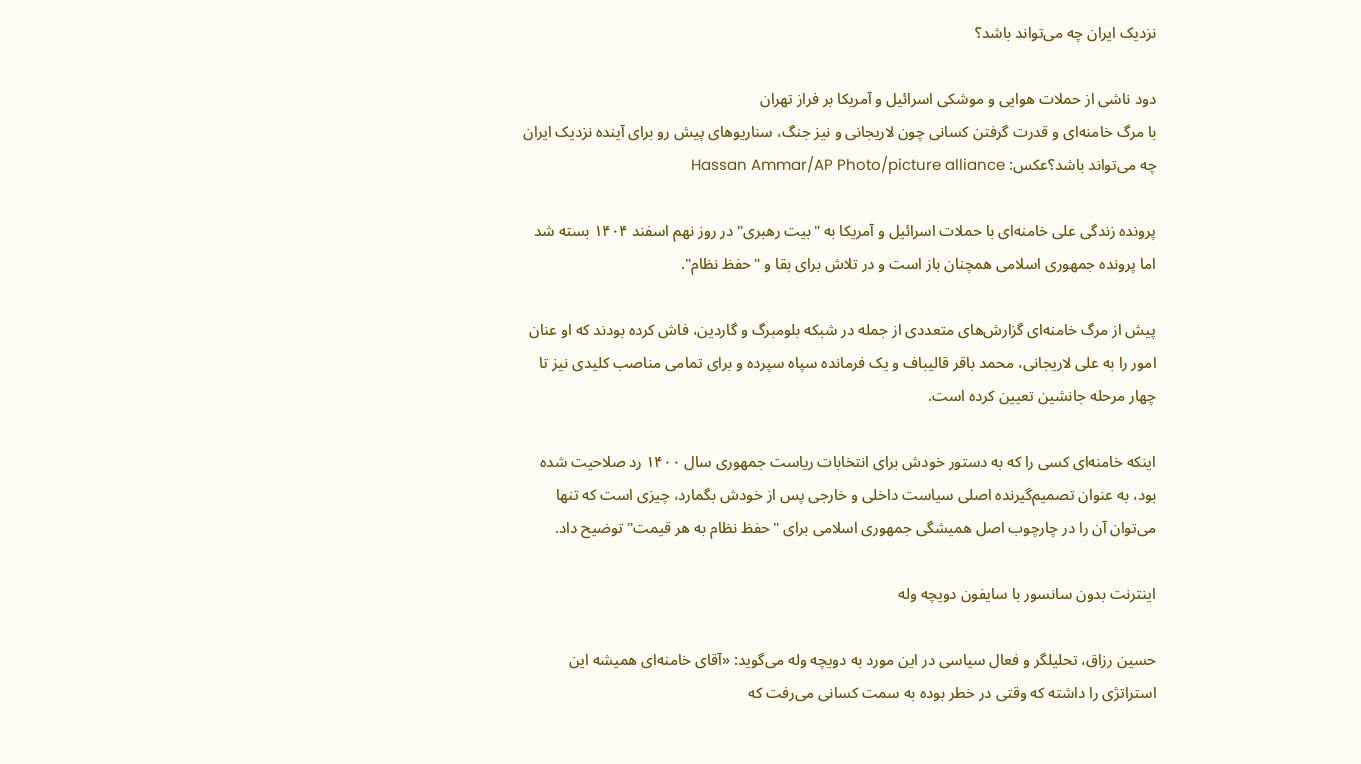نزدیک ایران چه می‌تواند باشد؟

دود ناشی از حملات هوایی و موشکی اسرائیل و آمریکا بر فراز تهران
با مرگ خامنه‌ای و قدرت گرفتن کسانی چون لاریجانی و نیز جنگ، سناریوهای پیش رو برای آینده نزدیک ایران چه می‌تواند باشد؟عکس: Hassan Ammar/AP Photo/picture alliance

پرونده زندگی علی خامنه‌ای با حملات اسرائیل و آمریکا به "بیت رهبری" در روز نهم اسفند ۱۴۰۴ بسته شد اما پرونده جمهوری اسلامی همچنان باز است و در تلاش برای بقا و "حفظ نظام".

پیش از مرگ خامنه‌ای گزارش‌های متعددی از جمله در شبکه بلومبرگ و گاردین، فاش کرده‌ بودند که او عنان امور را به علی لاریجانی، محمد باقر قالیباف و یک فرمانده سپاه سپرده و برای تمامی مناصب کلیدی نیز تا چهار مرحله جانشین تعیین کرده است.

اینکه خامنه‌ای کسی را که به دستور خودش برای انتخابات ریاست جمهوری سال ۱۴۰۰ رد صلاحیت شده بود، به عنوان تصمیم‌گیرنده اصلی سیاست داخلی و خارجی پس از خودش بگمارد، چیزی است که تنها می‌توان آن را در چارچوب اصل همیشگی جمهوری اسلامی برای "حفظ نظام به هر قیمت" توضیح داد.

اینترنت بدون سانسور با سایفون دویچه‌ وله

حسین رزاق، تحلیلگر و فعال سیاسی در این مورد به دویچه‌ وله می‌گوید: «آقای خامنه‌ای همیشه این استراتژی را داشته که وقتی در خطر بوده به سمت کسانی می‌رفت که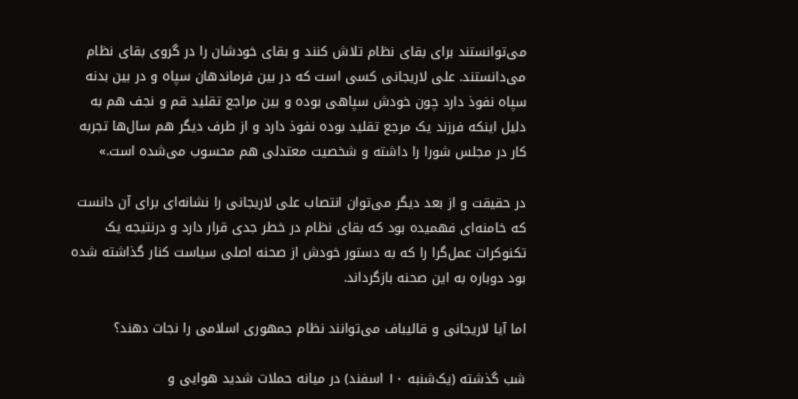می‌توانستند برای بقای نظام تلاش کنند و بقای خودشان را در گروی بقای نظام می‌دانستند. علی لاریجانی کسی است که در بین فرماندهان سپاه و در بین بدنه سپاه نفوذ دارد چون خودش سپاهی بوده و بین مراجع تقلید قم و نجف هم به دلیل اینکه فرزند یک مرجع تقلید بوده نفوذ دارد و از طرف دیگر هم سال‌ها تجربه کار در مجلس شورا را داشته و شخصیت معتدلی هم محسوب می‌شده است.»

در حقیقت و از بعد دیگر می‌توان انتصاب علی لاریجانی را نشانه‌ای برای آن دانست که خامنه‌ای فهمیده بود که بقای نظام در خطر جدی قرار دارد و درنتیجه یک تکنوکرات عمل‌گرا را که به دستور خودش از صحنه اصلی سیاست کنار گذاشته شده بود دوباره به این صحنه بازگرداند.

اما آیا لاریجانی و قالیباف می‌توانند نظام جمهوری اسلامی را نجات دهند؟

شب گذشته (یک‌شنبه ۱۰ اسفند) در میانه حملات شدید هوایی و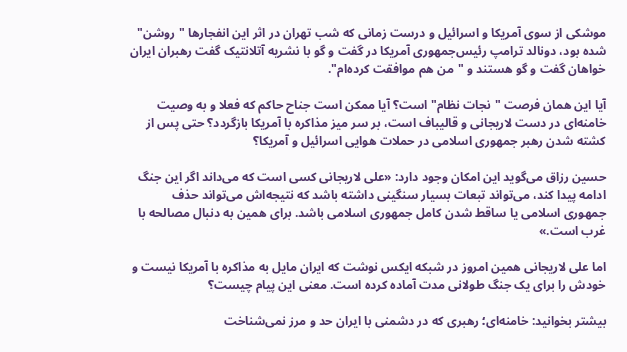موشکی از سوی آمریکا و اسرائیل و درست زمانی که شب تهران در اثر این انفجارها "روشن" شده بود، دونالد ترامپ رئیس‌جمهوری آمریکا در گفت و گو با نشریه آتلانتیک گفت رهبران ایران خواهان گفت و گو هستند و "من هم موافقت کرده‌ام".

آیا این همان فرصت "نجات نظام" است؟ آیا ممکن است جناح حاکم که فعلا و به وصیت خامنه‌ای در دست لاریجانی و قالیباف است، بر سر میز مذاکره با آمریکا بازگردد؟ حتی پس از کشته شدن رهبر جمهوری اسلامی در حملات هوایی اسرائیل و آمریکا؟

حسین رزاق می‌گوید این امکان وجود دارد: «علی لاریجانی کسی است که می‌داند اگر این جنگ ادامه پیدا کند، می‌تواند تبعات بسیار سنگینی داشته باشد که نتیجه‌اش می‌تواند حذف جمهوری اسلامی یا ساقط شدن کامل جمهوری اسلامی باشد. برای همین به دنبال مصالحه با غرب است.»

اما علی لاریجانی همین امروز در شبکه ایکس نوشت که ایران مایل به مذاکره با آمریکا نیست و خودش را برای یک جنگ طولانی مدت آماده کرده است. معنی این پیام چیست؟

بیشتر بخوانید: خامنه‌ای؛ رهبری که در دشمنی با ایران حد و مرز نمی‌شناخت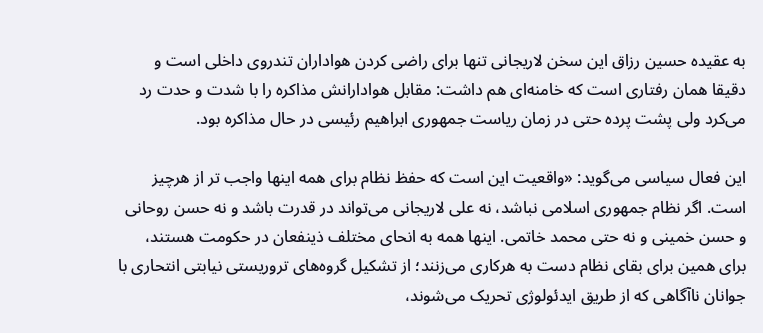به عقیده حسین رزاق این سخن لاریجانی تنها برای راضی کردن هواداران تندروی داخلی است و دقیقا همان رفتاری است که خامنه‌ای هم داشت: مقابل هوادارانش مذاکره را با شدت و حدت رد می‌کرد ولی پشت پرده حتی در زمان ریاست جمهوری ابراهیم رئیسی در حال مذاکره بود.

این فعال سیاسی می‌گوید: «واقعیت این است که حفظ نظام برای همه اینها واجب تر از هرچیز است. اگر نظام جمهوری اسلامی نباشد، نه علی لاریجانی می‌تواند در قدرت باشد و نه حسن روحانی و حسن خمینی و نه حتی محمد خاتمی. اینها همه به انحای مختلف ذینفعان در حکومت هستند، برای همین برای بقای نظام دست به هرکاری می‌زنند؛ از تشکیل گروه‌های تروریستی نیابتی انتحاری با جوانان ناآگاهی که از طریق ایدئولوژی تحریک می‌شوند،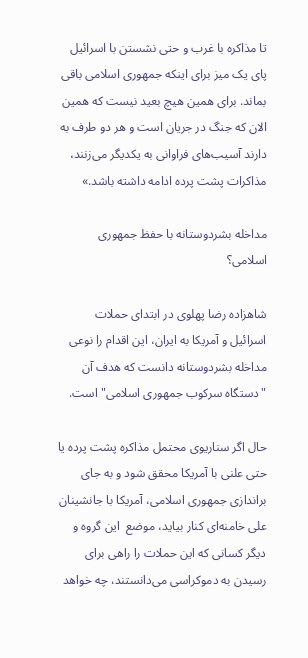تا مذاکره با غرب و حتی نشستن با اسرائیل پای یک میز برای اینکه جمهوری اسلامی باقی بماند. برای همین هیچ بعید نیست که همین الان که جنگ در جریان است و هر دو طرف به دارند آسیب‌های فراوانی به یکدیگر می‌زنند، مذاکرات پشت پرده ادامه داشته باشد.»

مداخله بشردوستانه با حفظ جمهوری اسلامی؟

شاهزاده رضا پهلوی در ابتدای حملات اسرائیل و آمریکا به ایران، این اقدام را نوعی مداخله بشردوستانه دانست که هدف آن "دستگاه سرکوب جمهوری اسلامی" است.

حال اگر سناریوی محتمل مذاکره پشت پرده یا حتی علنی با آمریکا محقق شود و به جای براندازی جمهوری اسلامی، آمریکا با جانشینان علی خامنه‌ای کنار بیاید، موضع  این گروه و دیگر کسانی که این حملات را راهی برای رسیدن به دموکراسی می‌دانستند، چه خواهد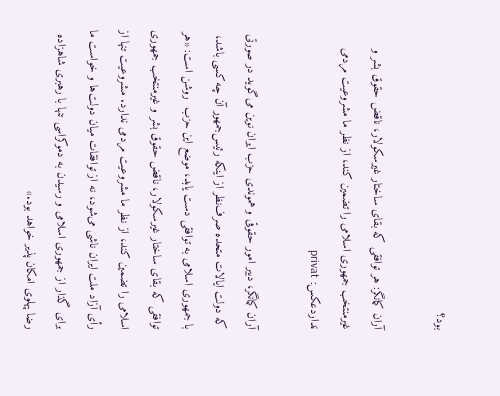بود؟

آران کمانگر: هر توافقی که بقای ساختار غیرسکولار، ناقض حقوق بشر و غیرمنتخب جمهوری اسلامی را تضمین کند، از نظر ما مشروعیت مردمی نداردعکس: privat

آران کمانگر، دبیر امور حقوقی و هموندی حزب ایران نوین می‌گوید در صورتی که دولت ایالات متحده صرف‌نظر از اینکه رئیس‌جمهور آن چه کسی باشد، با جمهوری اسلامی به توافقی دست یابد، موضع این حزب  روشن است: «هر توافقی که بقای ساختار غیرسکولار، ناقض حقوق بشر و غیرمنتخب جمهوری اسلامی را تضمین کند، از نظر ما مشروعیت مردمی ندارد. مشروعیت تنها از رأی آزاد ملت ایران ناشی می‌شود، نه از توافقات میان دولت‌ها و خواست ما برای گذار از جمهوری اسلامی و رسیدن به دموکراسی تنها با رهبری شاهزاده رضا پهلوی امکان پذیر خواهد بود.»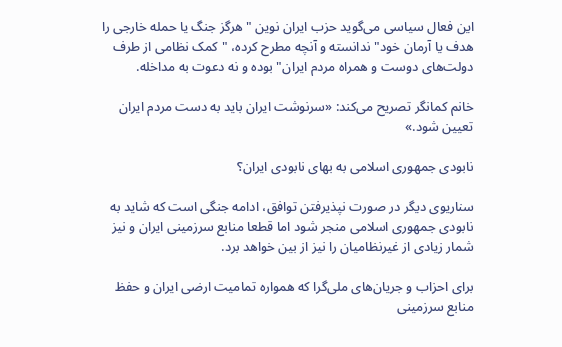این فعال سیاسی می‌گوید حزب ایران نوین "هرگز جنگ یا حمله خارجی را هدف یا آرمان خود" ندانسته‌ و آنچه مطرح کرده، "کمک نظامی از طرف دولت‌های دوست و همراه مردم ایران" بوده و نه دعوت به مداخله.

خانم کمانگر تصریح می‌کند: «سرنوشت ایران باید به دست مردم ایران تعیین شود.»

نابودی جمهوری اسلامی به بهای نابودی ایران؟

سناریوی دیگر در صورت نپذیرفتن توافق، ادامه جنگی است که شاید به نابودی جمهوری اسلامی منجر شود اما قطعا منابع سرزمینی ایران و نیز شمار زیادی از غیرنظامیان را نیز از بین خواهد برد.

برای احزاب و جریان‌های ملی‌گرا که همواره تمامیت ارضی ایران و حفظ منابع سرزمینی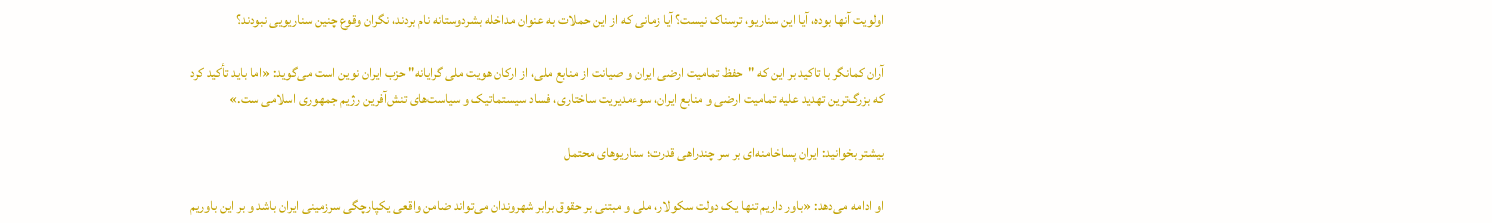اولویت آنها بوده، آیا این سناریو، ترسناک نیست؟ آیا زمانی که از این حملات به عنوان مداخله بشردوستانه نام بردند، نگران وقوع چنین سناریویی نبودند؟

آران کمانگر با تاکید بر این که "حفظ تمامیت ارضی ایران و صیانت از منابع ملی، از ارکان هویت ملی گرایانه" حزب ایران نوین است می‌گوید: «اما باید تأکید کرد که بزرگ‌ترین تهدید علیه تمامیت ارضی و منابع ایران، سوءمدیریت ساختاری، فساد سیستماتیک و سیاست‌های تنش‌آفرین رژیم جمهوری اسلامی ست.»

بیشتر بخوانید: ایران پساخامنه‌ای بر سر چندراهی قدرت؛ سناریوهای محتمل

او ادامه می‌دهد: «باور داریم تنها یک دولت سکولار، ملی و مبتنی بر حقوق برابر شهروندان می‌تواند ضامن واقعی یکپارچگی سرزمینی ایران باشد و بر این باوریم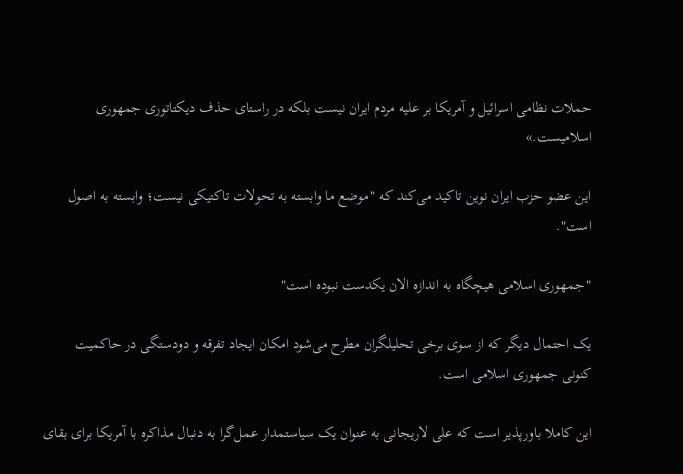حملات نظامی اسرائیل و آمریکا بر علیه مردم ایران نیست بلکه در راستای حذف دیکتاتوری جمهوری اسلامیست.»

این عضو حزب ایران نوین تاکید می‌کند که "موضع ما وابسته به تحولات تاکتیکی نیست؛ وابسته به اصول است".

"جمهوری اسلامی هیچگاه به اندازه الان یکدست نبوده است"

یک احتمال دیگر که از سوی برخی تحلیلگران مطرح می‌شود امکان ایجاد تفرقه و دودستگی در حاکمیت کنونی جمهوری اسلامی است.

این کاملا باورپذیر است که علی لاریجانی به عنوان یک سیاستمدار عمل‌گرا به دنبال مذاکره با آمریکا برای بقای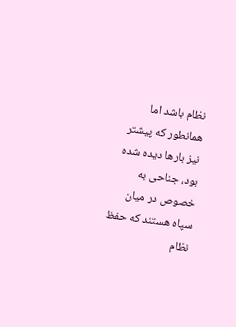نظام باشد اما همانطور که پیشتر نیز بارها دیده شده بود، جناحی به خصوص در میان سپاه هستند که حفظ نظام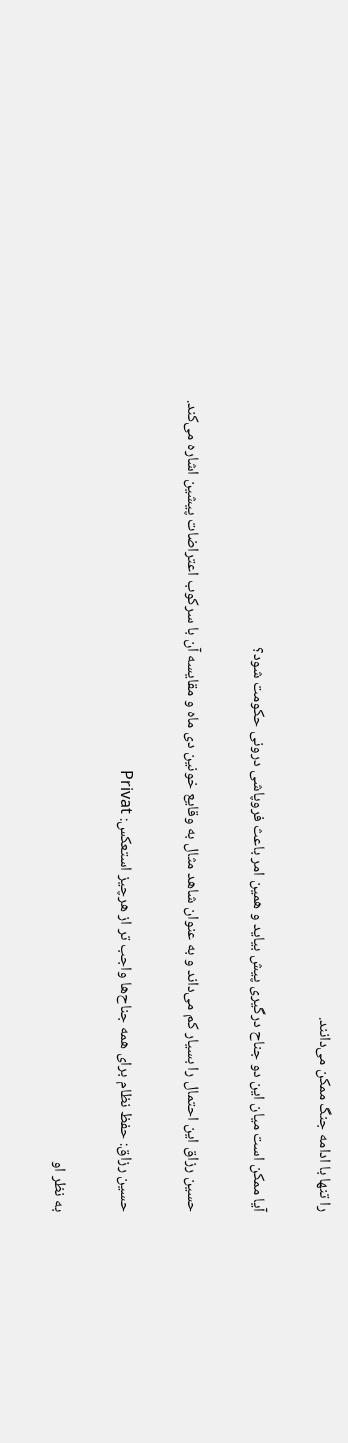را تنها با ادامه جنگ ممکن می‌دانند.

آیا ممکن است میان این دو جناح درگیری پیش بیاید و همین امر باعث فروپاشی درونی حکومت شود؟

حسین رزاق این احتمال را بسیار کم می‌داند و به عنوان شاهد مثال به وقایع خونین دی ماه و مقایسه آن با سرکوب اعتراضات پیشین اشاره می‌کند.

حسین رزاق: حفظ نظام برای همه جناح‌ها واجب تر از هرچیز استعکس: Privat

به نظر او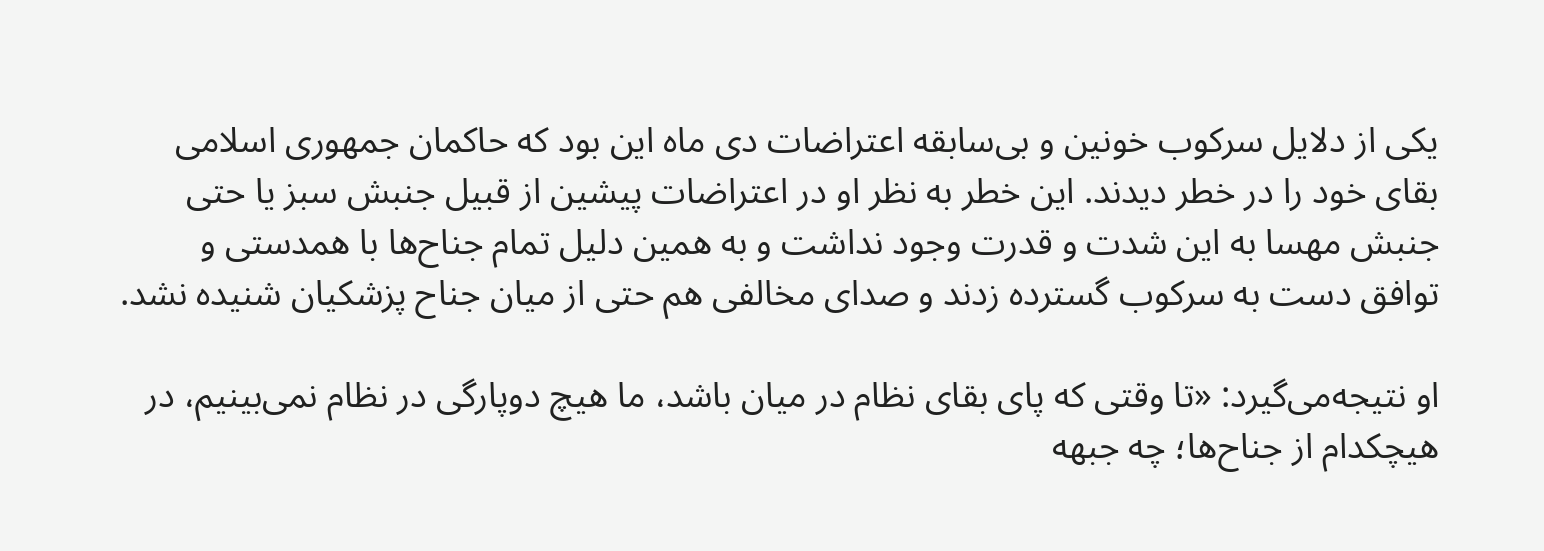یکی از دلایل سرکوب خونین و بی‌سابقه اعتراضات دی ماه این بود که حاکمان جمهوری اسلامی بقای خود را در خطر دیدند. این خطر به نظر او در اعتراضات پیشین از قبیل جنبش سبز یا حتی جنبش مهسا به این شدت و قدرت وجود نداشت و به همین دلیل تمام جناح‌ها با همدستی و توافق دست به سرکوب گسترده زدند و صدای مخالفی هم حتی از میان جناح پزشکیان شنیده نشد.

او نتیجه‌می‌گیرد: «تا وقتی که پای بقای نظام در میان باشد، ما هیچ دوپارگی در نظام نمی‌بینیم، در هیچکدام از جناح‌ها؛ چه جبهه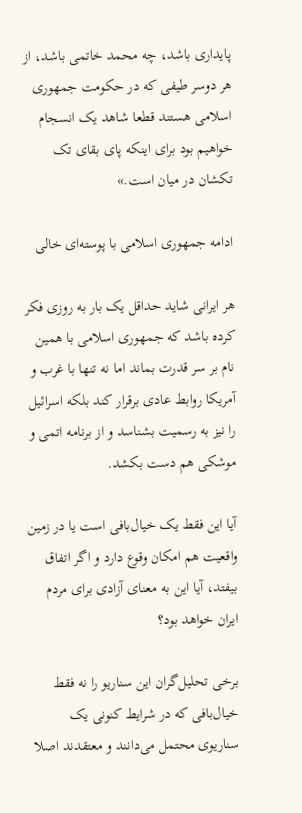پایداری باشد، چه محمد خاتمی باشد، از هر دوسر طیفی که در حکومت جمهوری اسلامی هستند قطعا شاهد یک انسجام خواهیم بود برای اینکه پای بقای تک تکشان در میان است.»

ادامه جمهوری اسلامی با پوسته‌ای خالی

هر ایرانی شاید حداقل یک بار به روزی فکر کرده باشد که جمهوری اسلامی با همین نام بر سر قدرت بماند اما نه تنها با غرب و آمریکا روابط عادی برقرار کند بلکه اسرائیل را نیز به رسمیت بشناسد و از برنامه اتمی و موشکی هم دست بکشد.

آیا این فقط یک خیال‌بافی است یا در زمین واقعیت هم امکان وقوع دارد و اگر اتفاق بیفتد، آیا این به معنای آزادی برای مردم ایران خواهد بود؟

برخی تحلیل‌گران این سناریو را نه فقط خیال‌بافی که در شرایط کنونی یک سناریوی محتمل می‌دانند و معتقدند اصلا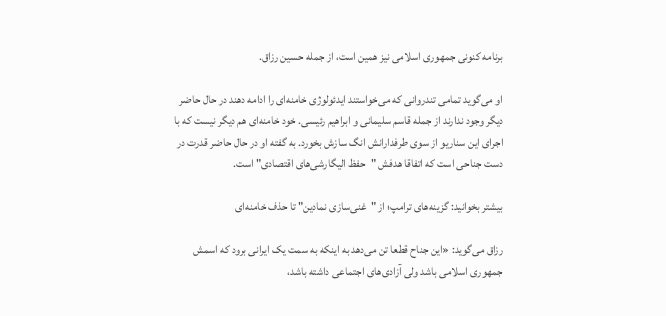برنامه کنونی جمهوری اسلامی نیز همین است، از جمله حسین رزاق.

او می‌گوید تمامی تندروانی که می‌خواستند ایدئولوژی خامنه‌ای را ادامه دهند در حال حاضر دیگر وجود ندارند از جمله قاسم سلیمانی و ابراهیم رئیسی. خود خامنه‌ای هم دیگر نیست که با اجرای این سناریو از سوی طرفدارانش انگ سازش بخورد. به گفته او در حال حاضر قدرت در دست جناحی است که اتفاقا هدفش "حفظ الیگارشی‌های اقتصادی" است.

بیشتر بخوانید: گزینه‌های ترامپ؛ از "غنی‌سازی نمادین" تا حذف خامنه‌ای

رزاق می‌گوید: «این جناح قطعا تن می‌دهد به اینکه به سمت یک ایرانی برود که اسمش جمهوری اسلامی باشد ولی آزادی‌های اجتماعی داشته باشد،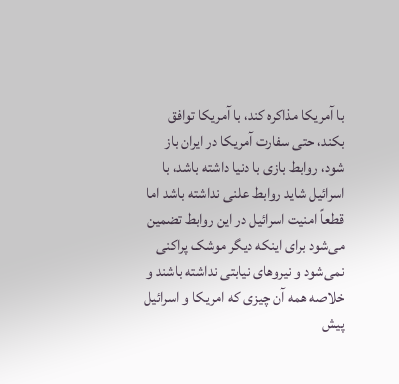با آمریکا مذاکره کند، با آمریکا توافق بکند، حتی سفارت آمریکا در ایران باز شود، روابط بازی با دنیا داشته باشد، با اسرائیل شاید روابط علنی نداشته باشد اما قطعاً امنیت اسرائیل در این روابط تضمین می‌شود برای اینکه دیگر موشک پراکنی نمی‌شود و نیروهای نیابتی نداشته باشند و خلاصه همه آن چیزی که امریکا و اسرائیل پیش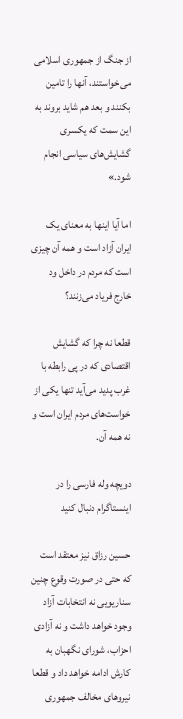از جنگ از جمهوری اسلامی می‌خواستند، آنها را تامین بکنند و بعد هم شاید بروند به این سمت که یکسری گشایش‌های سیاسی انجام شود.»

اما آیا اینها به معنای یک ایران آزاد است و همه آن چیزی است که مردم در داخل ود خارج فریاد می‌زنند؟

قطعا نه چرا که گشایش اقتصادی که در پی رابطه با غرب پدید می‌آید تنها یکی از خواست‌های مردم ایران است و نه همه آن.

دویچه وله فارسی را در اینستاگرام دنبال کنید

حسین رزاق نیز معتقد است که حتی در صورت وقوع چنین سناریویی نه انتخابات آزاد وجود خواهد داشت و نه آزادی احزاب، شورای نگهبان به کارش ادامه خواهد داد و قطعا نیروهای مخالف جمهوری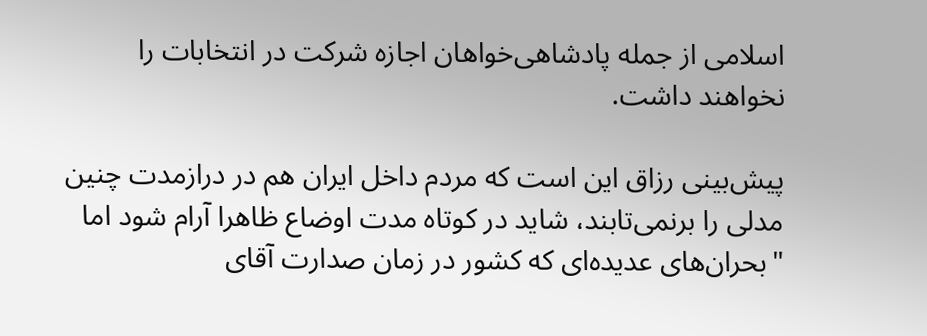اسلامی از جمله پادشاهی‌خواهان اجازه شرکت در انتخابات را نخواهند داشت.

پیش‌بینی رزاق این است که مردم داخل ایران هم در درازمدت چنین مدلی را برنمی‌تابند، شاید در کوتاه مدت اوضاع ظاهرا آرام شود اما "بحران‌های عدیده‌ای که کشور در زمان صدارت آقای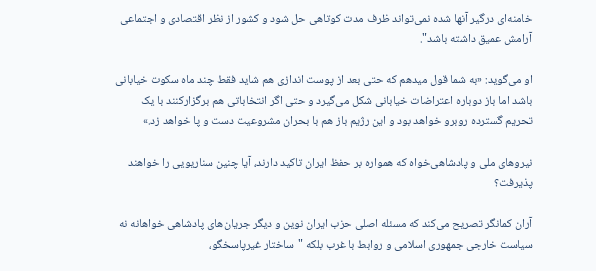خامنه‌ای درگیر آنها شده نمی‌تواند ظرف مدت کوتاهی حل شود و کشور از نظر اقتصادی و اجتماعی آرامش عمیق داشته باشد".

او می‌گوید: «به شما قول میدهم که حتی بعد از پوست اندازی هم شاید فقط چند ماه سکوت خیابانی باشد اما باز دوباره اعتراضات خیابانی شکل می‌گیرد و حتی اگر انتخاباتی هم برگزارکنند با یک تحریم گسترده روبرو خواهد بود و این رژیم باز هم با بحران مشروعیت دست و پا خواهد زد.»

نیروهای ملی و پادشاهی‌خواه که همواره بر حفظ ایران تاکید دارند، آیا چنین سناریویی را خواهند پذیرفت؟

آران کمانگر تصریح می‌کند که مسئله اصلی حزب ایران نوین و دیگر جریان‌های پادشاهی خواهانه نه سیاست خارجی جمهوری اسلامی و روابط با غرب بلکه "ساختار غیرپاسخگو،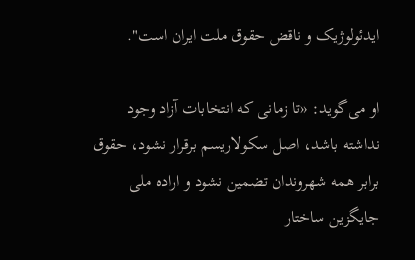ایدئولوژیک و ناقض حقوق ملت ایران است".

او می‌گوید: «تا زمانی که انتخابات آزاد وجود نداشته باشد، اصل سکولاریسم برقرار نشود، حقوق برابر همه شهروندان تضمین نشود و اراده ملی جایگزین ساختار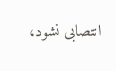انتصابی نشود،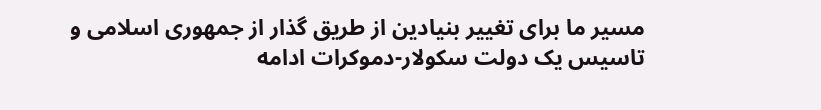مسیر ما برای تغییر بنیادین از طریق گذار از جمهوری اسلامی و تاسیس یک دولت سکولار-دموکرات ادامه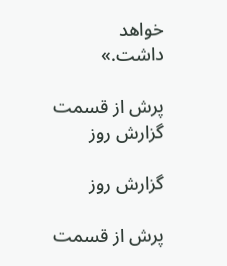خواهد داشت.»

پرش از قسمت گزارش روز

گزارش روز

پرش از قسمت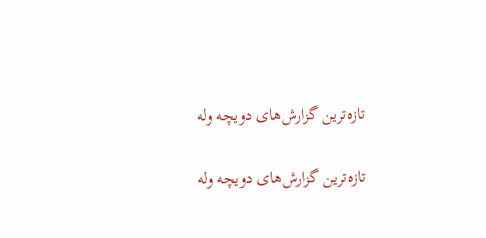تازه‌ترین گزارش‌های دویچه وله

تازه‌ترین گزارش‌های دویچه وله